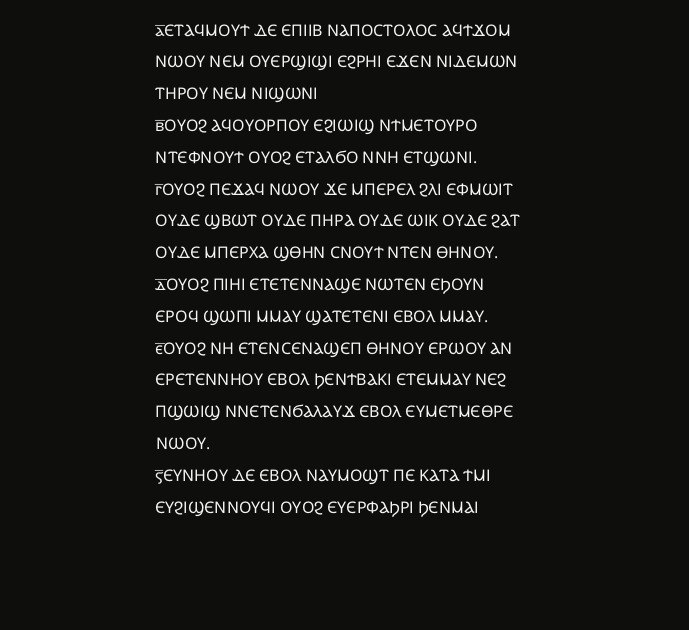ⲁ̅ⲈⲦⲀϤⲘⲞⲨϮ ⲆⲈ ⲈⲠⲒⲒⲂ ⲚⲀⲠⲞⲤⲦⲞⲖⲞⲤ ⲀϤϮϪⲞⲘ ⲚⲰⲞⲨ ⲚⲈⲘ ⲞⲨⲈⲢϢⲒϢⲒ ⲈϨⲢⲎⲒ ⲈϪⲈⲚ ⲚⲒⲆⲈⲘⲰⲚ ⲦⲎⲢⲞⲨ ⲚⲈⲘ ⲚⲒϢⲰⲚⲒ
ⲃ̅ⲞⲨⲞϨ ⲀϤⲞⲨⲞⲢⲠⲞⲨ ⲈϨⲒⲰⲒϢ ⲚϮⲘⲈⲦⲞⲨⲢⲞ ⲚⲦⲈⲪⲚⲞⲨϮ ⲞⲨⲞϨ ⲈⲦⲀⲖϬⲞ ⲚⲚⲎ ⲈⲦϢⲰⲚⲒ.
ⲅ̅ⲞⲨⲞϨ ⲠⲈϪⲀϤ ⲚⲰⲞⲨ ϪⲈ ⲘⲠⲈⲢⲈⲖ ϨⲖⲒ ⲈⲪⲘⲰⲒⲦ ⲞⲨⲆⲈ ϢⲂⲰⲦ ⲞⲨⲆⲈ ⲠⲎⲢⲀ ⲞⲨⲆⲈ ⲰⲒⲔ ⲞⲨⲆⲈ ϨⲀⲦ ⲞⲨⲆⲈ ⲘⲠⲈⲢⲬⲀ ϢⲐⲎⲚ ⲤⲚⲞⲨϮ ⲚⲦⲈⲚ ⲐⲎⲚⲞⲨ.
ⲇ̅ⲞⲨⲞϨ ⲠⲒⲎⲒ ⲈⲦⲈⲦⲈⲚⲚⲀϢⲈ ⲚⲰⲦⲈⲚ ⲈϦⲞⲨⲚ ⲈⲢⲞϤ ϢⲰⲠⲒ ⲘⲘⲀⲨ ϢⲀⲦⲈⲦⲈⲚⲒ ⲈⲂⲞⲖ ⲘⲘⲀⲨ.
ⲉ̅ⲞⲨⲞϨ ⲚⲎ ⲈⲦⲈⲚⲤⲈⲚⲀϢⲈⲠ ⲐⲎⲚⲞⲨ ⲈⲢⲰⲞⲨ ⲀⲚ ⲈⲢⲈⲦⲈⲚⲚⲎⲞⲨ ⲈⲂⲞⲖ ϦⲈⲚϮⲂⲀⲔⲒ ⲈⲦⲈⲘⲘⲀⲨ ⲚⲈϨ ⲠϢⲰⲒϢ ⲚⲚⲈⲦⲈⲚϬⲀⲖⲀⲨϪ ⲈⲂⲞⲖ ⲈⲨⲘⲈⲦⲘⲈⲐⲢⲈ ⲚⲰⲞⲨ.
ⲋ̅ⲈⲨⲚⲎⲞⲨ ⲆⲈ ⲈⲂⲞⲖ ⲚⲀⲨⲘⲞϢⲦ ⲠⲈ ⲔⲀⲦⲀ ϮⲘⲒ ⲈⲨϨⲒϢⲈⲚⲚⲞⲨϤⲒ ⲞⲨⲞϨ ⲈⲨⲈⲢⲪⲀϦⲢⲒ ϦⲈⲚⲘⲀⲒ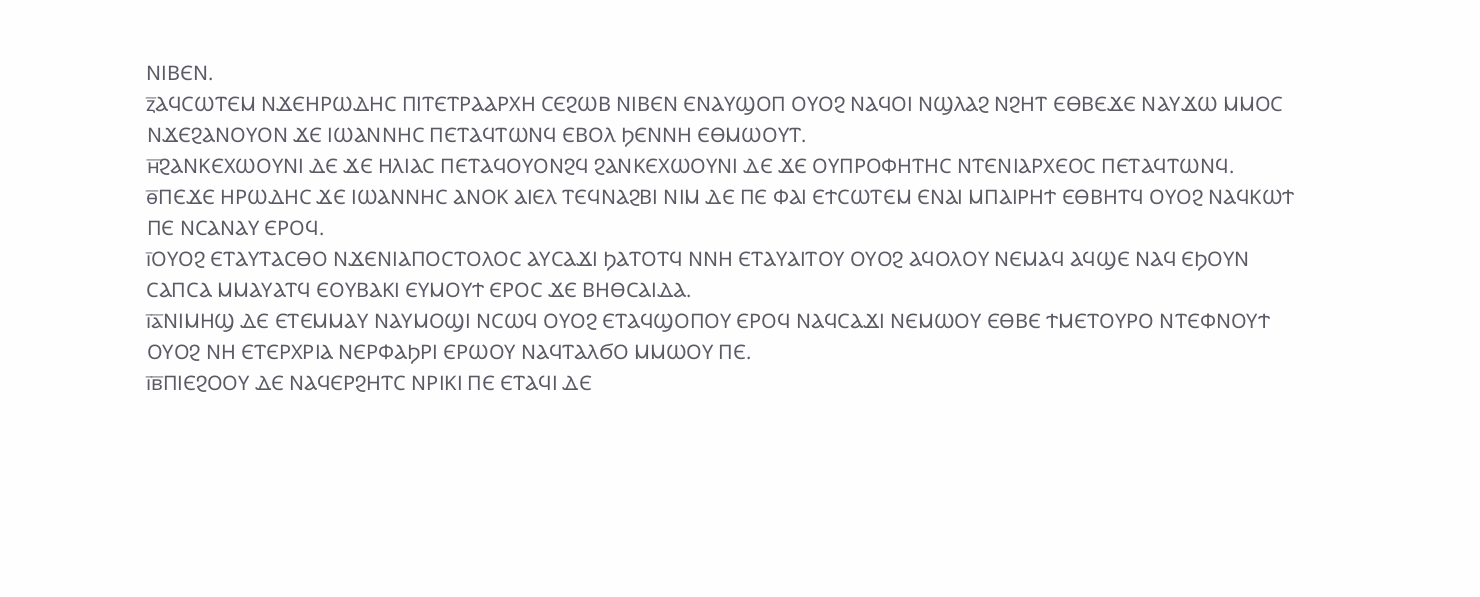ⲚⲒⲂⲈⲚ.
ⲍ̅ⲀϤⲤⲰⲦⲈⲘ ⲚϪⲈⲎⲢⲰⲆⲎⲤ ⲠⲒⲦⲈⲦⲢⲀⲀⲢⲬⲎ ⲤⲈϨⲰⲂ ⲚⲒⲂⲈⲚ ⲈⲚⲀⲨϢⲞⲠ ⲞⲨⲞϨ ⲚⲀϤⲞⲒ ⲚϢⲖⲀϨ ⲚϨⲎⲦ ⲈⲐⲂⲈϪⲈ ⲚⲀⲨϪⲰ ⲘⲘⲞⲤ ⲚϪⲈϨⲀⲚⲞⲨⲞⲚ ϪⲈ ⲒⲰⲀⲚⲚⲎⲤ ⲠⲈⲦⲀϤⲦⲰⲚϤ ⲈⲂⲞⲖ ϦⲈⲚⲚⲎ ⲈⲐⲘⲰⲞⲨⲦ.
ⲏ̅ϨⲀⲚⲔⲈⲬⲰⲞⲨⲚⲒ ⲆⲈ ϪⲈ ⲎⲖⲒⲀⲤ ⲠⲈⲦⲀϤⲞⲨⲞⲚϨϤ ϨⲀⲚⲔⲈⲬⲰⲞⲨⲚⲒ ⲆⲈ ϪⲈ ⲞⲨⲠⲢⲞⲪⲎⲦⲎⲤ ⲚⲦⲈⲚⲒⲀⲢⲬⲈⲞⲤ ⲠⲈⲦⲀϤⲦⲰⲚϤ.
ⲑ̅ⲠⲈϪⲈ ⲎⲢⲰⲆⲎⲤ ϪⲈ ⲒⲰⲀⲚⲚⲎⲤ ⲀⲚⲞⲔ ⲀⲒⲈⲖ ⲦⲈϤⲚⲀϨⲂⲒ ⲚⲒⲘ ⲆⲈ ⲠⲈ ⲪⲀⲒ ⲈϮⲤⲰⲦⲈⲘ ⲈⲚⲀⲒ ⲘⲠⲀⲒⲢⲎϮ ⲈⲐⲂⲎⲦϤ ⲞⲨⲞϨ ⲚⲀϤⲔⲰϮ ⲠⲈ ⲚⲤⲀⲚⲀⲨ ⲈⲢⲞϤ.
ⲓ̅ⲞⲨⲞϨ ⲈⲦⲀⲨⲦⲀⲤⲐⲞ ⲚϪⲈⲚⲒⲀⲠⲞⲤⲦⲞⲖⲞⲤ ⲀⲨⲤⲀϪⲒ ϦⲀⲦⲞⲦϤ ⲚⲚⲎ ⲈⲦⲀⲨⲀⲒⲦⲞⲨ ⲞⲨⲞϨ ⲀϤⲞⲖⲞⲨ ⲚⲈⲘⲀϤ ⲀϤϢⲈ ⲚⲀϤ ⲈϦⲞⲨⲚ ⲤⲀⲠⲤⲀ ⲘⲘⲀⲨⲀⲦϤ ⲈⲞⲨⲂⲀⲔⲒ ⲈⲨⲘⲞⲨϮ ⲈⲢⲞⲤ ϪⲈ ⲂⲎⲐⲤⲀⲒⲆⲀ.
ⲓ̅ⲁ̅ⲚⲒⲘⲎϢ ⲆⲈ ⲈⲦⲈⲘⲘⲀⲨ ⲚⲀⲨⲘⲞϢⲒ ⲚⲤⲰϤ ⲞⲨⲞϨ ⲈⲦⲀϤϢⲞⲠⲞⲨ ⲈⲢⲞϤ ⲚⲀϤⲤⲀϪⲒ ⲚⲈⲘⲰⲞⲨ ⲈⲐⲂⲈ ϮⲘⲈⲦⲞⲨⲢⲞ ⲚⲦⲈⲪⲚⲞⲨϮ ⲞⲨⲞϨ ⲚⲎ ⲈⲦⲈⲢⲬⲢⲒⲀ ⲚⲈⲢⲪⲀϦⲢⲒ ⲈⲢⲰⲞⲨ ⲚⲀϤⲦⲀⲖϬⲞ ⲘⲘⲰⲞⲨ ⲠⲈ.
ⲓ̅ⲃ̅ⲠⲒⲈϨⲞⲞⲨ ⲆⲈ ⲚⲀϤⲈⲢϨⲎⲦⲤ ⲚⲢⲒⲔⲒ ⲠⲈ ⲈⲦⲀϤⲒ ⲆⲈ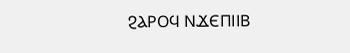ϨⲀⲢⲞϤ ⲚϪⲈⲠⲒⲒⲂ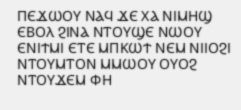ⲠⲈϪⲰⲞⲨ ⲚⲀϤ ϪⲈ ⲬⲀ ⲚⲒⲘⲎϢ ⲈⲂⲞⲖ ϨⲒⲚⲀ ⲚⲦⲞⲨϢⲈ ⲚⲰⲞⲨ ⲈⲚⲒϮⲘⲒ ⲈⲦⲈ ⲘⲠⲔⲰϮ ⲚⲈⲘ ⲚⲒⲒⲞϨⲒ ⲚⲦⲞⲨⲘⲦⲞⲚ ⲘⲘⲰⲞⲨ ⲞⲨⲞϨ ⲚⲦⲞⲨϪⲈⲘ ⲪⲎ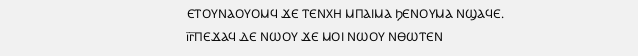ⲈⲦⲞⲨⲚⲀⲞⲨⲞⲘϤ ϪⲈ ⲦⲈⲚⲬⲎ ⲘⲠⲀⲒⲘⲀ ϦⲈⲚⲞⲨⲘⲀ ⲚϢⲀϤⲈ.
ⲓ̅ⲅ̅ⲠⲈϪⲀϤ ⲆⲈ ⲚⲰⲞⲨ ϪⲈ ⲘⲞⲒ ⲚⲰⲞⲨ ⲚⲐⲰⲦⲈⲚ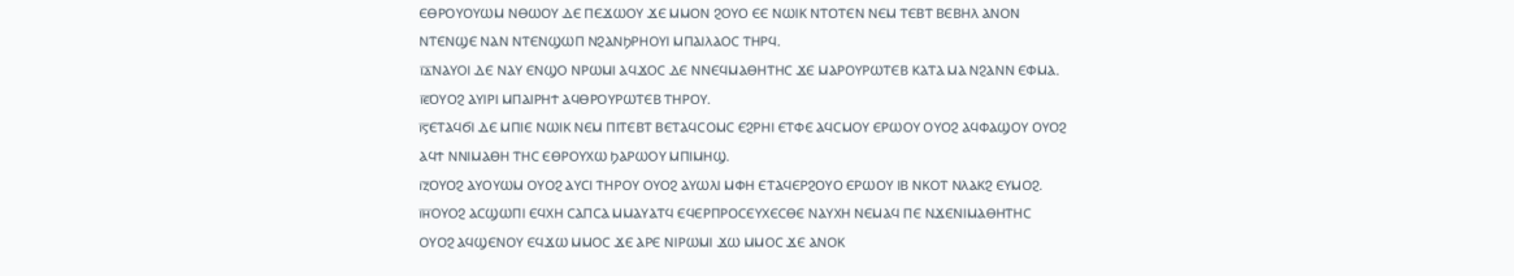ⲈⲐⲢⲞⲨⲞⲨⲰⲘ ⲚⲐⲰⲞⲨ ⲆⲈ ⲠⲈϪⲰⲞⲨ ϪⲈ ⲘⲘⲞⲚ ϨⲞⲨⲞ ⲈⲈ ⲚⲰⲒⲔ ⲚⲦⲞⲦⲈⲚ ⲚⲈⲘ ⲦⲈⲂⲦ ⲂⲈⲂⲎⲖ ⲀⲚⲞⲚ ⲚⲦⲈⲚϢⲈ ⲚⲀⲚ ⲚⲦⲈⲚϢⲰⲠ ⲚϨⲀⲚϦⲢⲎⲞⲨⲒ ⲘⲠⲀⲒⲖⲀⲞⲤ ⲦⲎⲢϤ.
ⲓ̅ⲇ̅ⲚⲀⲨⲞⲒ ⲆⲈ ⲚⲀⲨ ⲈⲚϢⲞ ⲚⲢⲰⲘⲒ ⲀϤϪⲞⲤ ⲆⲈ ⲚⲚⲈϤⲘⲀⲐⲎⲦⲎⲤ ϪⲈ ⲘⲀⲢⲞⲨⲢⲰⲦⲈⲂ ⲔⲀⲦⲀ ⲘⲀ ⲚϨⲀⲚⲚ ⲈⲪⲘⲀ.
ⲓ̅ⲉ̅ⲞⲨⲞϨ ⲀⲨⲒⲢⲒ ⲘⲠⲀⲒⲢⲎϮ ⲀϤⲐⲢⲞⲨⲢⲰⲦⲈⲂ ⲦⲎⲢⲞⲨ.
ⲓ̅ⲋ̅ⲈⲦⲀϤϬⲒ ⲆⲈ ⲘⲠⲒⲈ ⲚⲰⲒⲔ ⲚⲈⲘ ⲠⲒⲦⲈⲂⲦ ⲂⲈⲦⲀϤⲤⲞⲘⲤ ⲈϨⲢⲎⲒ ⲈⲦⲪⲈ ⲀϤⲤⲘⲞⲨ ⲈⲢⲰⲞⲨ ⲞⲨⲞϨ ⲀϤⲪⲀϢⲞⲨ ⲞⲨⲞϨ ⲀϤϮ ⲚⲚⲒⲘⲀⲐⲎ ⲦⲎⲤ ⲈⲐⲢⲞⲨⲬⲰ ϦⲀⲢⲰⲞⲨ ⲘⲠⲒⲘⲎϢ.
ⲓ̅ⲍ̅ⲞⲨⲞϨ ⲀⲨⲞⲨⲰⲘ ⲞⲨⲞϨ ⲀⲨⲤⲒ ⲦⲎⲢⲞⲨ ⲞⲨⲞϨ ⲀⲨⲰⲖⲒ ⲘⲪⲎ ⲈⲦⲀϤⲈⲢϨⲞⲨⲞ ⲈⲢⲰⲞⲨ ⲒⲂ ⲚⲔⲞⲦ ⲚⲖⲀⲔϨ ⲈⲨⲘⲞϨ.
ⲓ̅ⲏ̅ⲞⲨⲞϨ ⲀⲤϢⲰⲠⲒ ⲈϤⲬⲎ ⲤⲀⲠⲤⲀ ⲘⲘⲀⲨⲀⲦϤ ⲈϤⲈⲢⲠⲢⲞⲤⲈⲨⲬⲈⲤⲐⲈ ⲚⲀⲨⲬⲎ ⲚⲈⲘⲀϤ ⲠⲈ ⲚϪⲈⲚⲒⲘⲀⲐⲎⲦⲎⲤ ⲞⲨⲞϨ ⲀϤϢⲈⲚⲞⲨ ⲈϤϪⲰ ⲘⲘⲞⲤ ϪⲈ ⲀⲢⲈ ⲚⲒⲢⲰⲘⲒ ϪⲰ ⲘⲘⲞⲤ ϪⲈ ⲀⲚⲞⲔ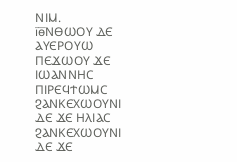ⲚⲒⲘ.
ⲓ̅ⲑ̅ⲚⲐⲰⲞⲨ ⲆⲈ ⲀⲨⲈⲢⲞⲨⲰ ⲠⲈϪⲰⲞⲨ ϪⲈ ⲒⲰⲀⲚⲚⲎⲤ ⲠⲒⲢⲈϤϮⲰⲘⲤ ϨⲀⲚⲔⲈⲬⲰⲞⲨⲚⲒ ⲆⲈ ϪⲈ ⲎⲖⲒⲀⲤ ϨⲀⲚⲔⲈⲬⲰⲞⲨⲚⲒ ⲆⲈ ϪⲈ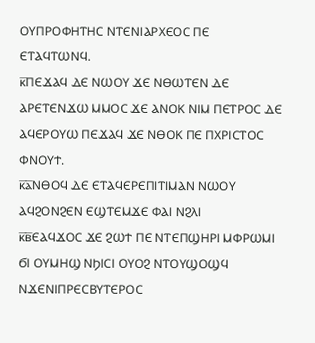ⲞⲨⲠⲢⲞⲪⲎⲦⲎⲤ ⲚⲦⲈⲚⲒⲀⲢⲬⲈⲞⲤ ⲠⲈ ⲈⲦⲀϤⲦⲰⲚϤ.
ⲕ̅ⲠⲈϪⲀϤ ⲆⲈ ⲚⲰⲞⲨ ϪⲈ ⲚⲐⲰⲦⲈⲚ ⲆⲈ ⲀⲢⲈⲦⲈⲚϪⲰ ⲘⲘⲞⲤ ϪⲈ ⲀⲚⲞⲔ ⲚⲒⲘ ⲠⲈⲦⲢⲞⲤ ⲆⲈ ⲀϤⲈⲢⲞⲨⲰ ⲠⲈϪⲀϤ ϪⲈ ⲚⲐⲞⲔ ⲠⲈ ⲠⲬⲢⲒⲤⲦⲞⲤ ⲪⲚⲞⲨϮ.
ⲕ̅ⲁ̅ⲚⲐⲞϤ ⲆⲈ ⲈⲦⲀϤⲈⲢⲈⲠⲒⲦⲒⲘⲀⲚ ⲚⲰⲞⲨ ⲀϤϨⲞⲚϨⲈⲚ ⲈϢⲦⲈⲘϪⲈ ⲪⲀⲒ ⲚϨⲖⲒ
ⲕ̅ⲃ̅ⲈⲀϤϪⲞⲤ ϪⲈ ϨⲰϮ ⲠⲈ ⲚⲦⲈⲠϢⲎⲢⲒ ⲘⲪⲢⲰⲘⲒ ϬⲒ ⲞⲨⲘⲎϢ ⲚϦⲒⲤⲒ ⲞⲨⲞϨ ⲚⲦⲞⲨϢⲞϢϤ ⲚϪⲈⲚⲒⲠⲢⲈⲤⲂⲨⲦⲈⲢⲞⲤ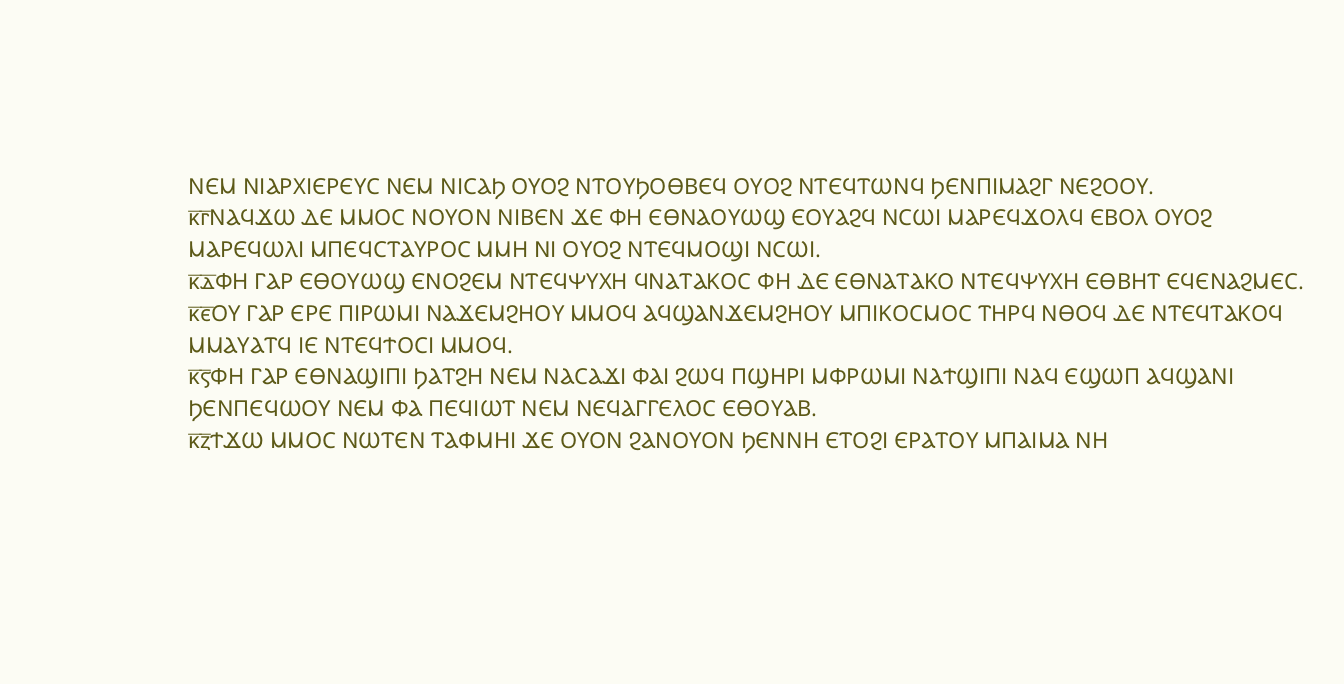ⲚⲈⲘ ⲚⲒⲀⲢⲬⲒⲈⲢⲈⲨⲤ ⲚⲈⲘ ⲚⲒⲤⲀϦ ⲞⲨⲞϨ ⲚⲦⲞⲨϦⲞⲐⲂⲈϤ ⲞⲨⲞϨ ⲚⲦⲈϤⲦⲰⲚϤ ϦⲈⲚⲠⲒⲘⲀϨⲄ ⲚⲈϨⲞⲞⲨ.
ⲕ̅ⲅ̅ⲚⲀϤϪⲰ ⲆⲈ ⲘⲘⲞⲤ ⲚⲞⲨⲞⲚ ⲚⲒⲂⲈⲚ ϪⲈ ⲪⲎ ⲈⲐⲚⲀⲞⲨⲰϢ ⲈⲞⲨⲀϨϤ ⲚⲤⲰⲒ ⲘⲀⲢⲈϤϪⲞⲖϤ ⲈⲂⲞⲖ ⲞⲨⲞϨ ⲘⲀⲢⲈϤⲰⲖⲒ ⲘⲠⲈϤⲤⲦⲀⲨⲢⲞⲤ ⲘⲘⲎ ⲚⲒ ⲞⲨⲞϨ ⲚⲦⲈϤⲘⲞϢⲒ ⲚⲤⲰⲒ.
ⲕ̅ⲇ̅ⲪⲎ ⲄⲀⲢ ⲈⲐⲞⲨⲰϢ ⲈⲚⲞϨⲈⲘ ⲚⲦⲈϤⲮⲨⲬⲎ ϤⲚⲀⲦⲀⲔⲞⲤ ⲪⲎ ⲆⲈ ⲈⲐⲚⲀⲦⲀⲔⲞ ⲚⲦⲈϤⲮⲨⲬⲎ ⲈⲐⲂⲎⲦ ⲈϤⲈⲚⲀϨⲘⲈⲤ.
ⲕ̅ⲉ̅ⲞⲨ ⲄⲀⲢ ⲈⲢⲈ ⲠⲒⲢⲰⲘⲒ ⲚⲀϪⲈⲘϨⲎⲞⲨ ⲘⲘⲞϤ ⲀϤϢⲀⲚϪⲈⲘϨⲎⲞⲨ ⲘⲠⲒⲔⲞⲤⲘⲞⲤ ⲦⲎⲢϤ ⲚⲐⲞϤ ⲆⲈ ⲚⲦⲈϤⲦⲀⲔⲞϤ ⲘⲘⲀⲨⲀⲦϤ ⲒⲈ ⲚⲦⲈϤϮⲞⲤⲒ ⲘⲘⲞϤ.
ⲕ̅ⲋ̅ⲪⲎ ⲄⲀⲢ ⲈⲐⲚⲀϢⲒⲠⲒ ϦⲀⲦϨⲎ ⲚⲈⲘ ⲚⲀⲤⲀϪⲒ ⲪⲀⲒ ϨⲰϤ ⲠϢⲎⲢⲒ ⲘⲪⲢⲰⲘⲒ ⲚⲀϮϢⲒⲠⲒ ⲚⲀϤ ⲈϢⲰⲠ ⲀϤϢⲀⲚⲒ ϦⲈⲚⲠⲈϤⲰⲞⲨ ⲚⲈⲘ ⲪⲀ ⲠⲈϤⲒⲰⲦ ⲚⲈⲘ ⲚⲈϤⲀⲄⲄⲈⲖⲞⲤ ⲈⲐⲞⲨⲀⲂ.
ⲕ̅ⲍ̅ϮϪⲰ ⲘⲘⲞⲤ ⲚⲰⲦⲈⲚ ⲦⲀⲪⲘⲎⲒ ϪⲈ ⲞⲨⲞⲚ ϨⲀⲚⲞⲨⲞⲚ ϦⲈⲚⲚⲎ ⲈⲦⲞϨⲒ ⲈⲢⲀⲦⲞⲨ ⲘⲠⲀⲒⲘⲀ ⲚⲎ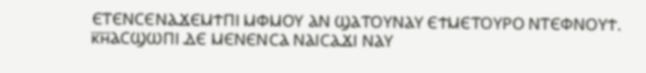ⲈⲦⲈⲚⲤⲈⲚⲀϪⲈⲘϮⲠⲒ ⲘⲪⲘⲞⲨ ⲀⲚ ϢⲀⲦⲞⲨⲚⲀⲨ ⲈϮⲘⲈⲦⲞⲨⲢⲞ ⲚⲦⲈⲪⲚⲞⲨϮ.
ⲕ̅ⲏ̅ⲀⲤϢⲰⲠⲒ ⲆⲈ ⲘⲈⲚⲈⲚⲤⲀ ⲚⲀⲒⲤⲀϪⲒ ⲚⲀⲨ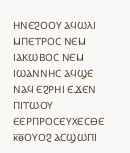ⲎⲚⲈϨⲞⲞⲨ ⲀϤⲰⲖⲒ ⲘⲠⲈⲦⲢⲞⲤ ⲚⲈⲘ ⲒⲀⲔⲰⲂⲞⲤ ⲚⲈⲘ ⲒⲰⲀⲚⲚⲎⲤ ⲀϤϢⲈ ⲚⲀϤ ⲈϨⲢⲎⲒ ⲈϪⲈⲚ ⲠⲒⲦⲰⲞⲨ ⲈⲈⲢⲠⲢⲞⲤⲈⲨⲬⲈⲤⲐⲈ
ⲕ̅ⲑ̅ⲞⲨⲞϨ ⲀⲤϢⲰⲠⲒ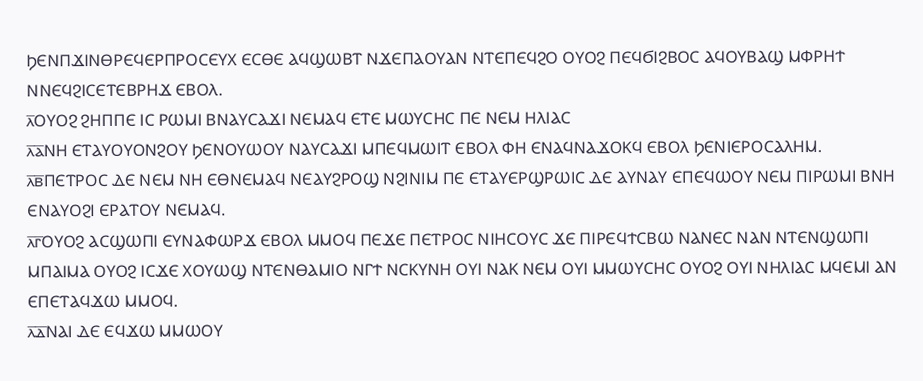ϦⲈⲚⲠϪⲒⲚⲐⲢⲈϤⲈⲢⲠⲢⲞⲤⲈⲨⲬ ⲈⲤⲐⲈ ⲀϤϢⲰⲂⲦ ⲚϪⲈⲠⲀⲞⲨⲀⲚ ⲚⲦⲈⲠⲈϤϨⲞ ⲞⲨⲞϨ ⲠⲈϤϬⲒϨⲂⲞⲤ ⲀϤⲞⲨⲂⲀϢ ⲘⲪⲢⲎϮ ⲚⲚⲈϤϨⲒⲤⲈⲦⲈⲂⲢⲎϪ ⲈⲂⲞⲖ.
ⲗ̅ⲞⲨⲞϨ ϨⲎⲠⲠⲈ ⲒⲤ ⲢⲰⲘⲒ ⲂⲚⲀⲨⲤⲀϪⲒ ⲚⲈⲘⲀϤ ⲈⲦⲈ ⲘⲰⲨⲤⲎⲤ ⲠⲈ ⲚⲈⲘ ⲎⲖⲒⲀⲤ
ⲗ̅ⲁ̅ⲚⲎ ⲈⲦⲀⲨⲞⲨⲞⲚϨⲞⲨ ϦⲈⲚⲞⲨⲰⲞⲨ ⲚⲀⲨⲤⲀϪⲒ ⲘⲠⲈϤⲘⲰⲒⲦ ⲈⲂⲞⲖ ⲪⲎ ⲈⲚⲀϤⲚⲀϪⲞⲔϤ ⲈⲂⲞⲖ ϦⲈⲚⲒⲈⲢⲞⲤⲀⲖⲎⲘ.
ⲗ̅ⲃ̅ⲠⲈⲦⲢⲞⲤ ⲆⲈ ⲚⲈⲘ ⲚⲎ ⲈⲐⲚⲈⲘⲀϤ ⲚⲈⲀⲨϨⲢⲞϢ ⲚϨⲒⲚⲒⲘ ⲠⲈ ⲈⲦⲀⲨⲈⲢϢⲢⲰⲒⲤ ⲆⲈ ⲀⲨⲚⲀⲨ ⲈⲠⲈϤⲰⲞⲨ ⲚⲈⲘ ⲠⲒⲢⲰⲘⲒ ⲂⲚⲎ ⲈⲚⲀⲨⲞϨⲒ ⲈⲢⲀⲦⲞⲨ ⲚⲈⲘⲀϤ.
ⲗ̅ⲅ̅ⲞⲨⲞϨ ⲀⲤϢⲰⲠⲒ ⲈⲨⲚⲀⲪⲰⲢϪ ⲈⲂⲞⲖ ⲘⲘⲞϤ ⲠⲈϪⲈ ⲠⲈⲦⲢⲞⲤ ⲚⲒⲎⲤⲞⲨⲤ ϪⲈ ⲠⲒⲢⲈϤϮⲤⲂⲰ ⲚⲀⲚⲈⲤ ⲚⲀⲚ ⲚⲦⲈⲚϢⲰⲠⲒ ⲘⲠⲀⲒⲘⲀ ⲞⲨⲞϨ ⲒⲤϪⲈ ⲬⲞⲨⲰϢ ⲚⲦⲈⲚⲐⲀⲘⲒⲞ ⲚⲄϮ ⲚⲤⲔⲨⲚⲎ ⲞⲨⲒ ⲚⲀⲔ ⲚⲈⲘ ⲞⲨⲒ ⲘⲘⲰⲨⲤⲎⲤ ⲞⲨⲞϨ ⲞⲨⲒ ⲚⲎⲖⲒⲀⲤ ⲘϤⲈⲘⲒ ⲀⲚ ⲈⲠⲈⲦⲀϤϪⲰ ⲘⲘⲞϤ.
ⲗ̅ⲇ̅ⲚⲀⲒ ⲆⲈ ⲈϤϪⲰ ⲘⲘⲰⲞⲨ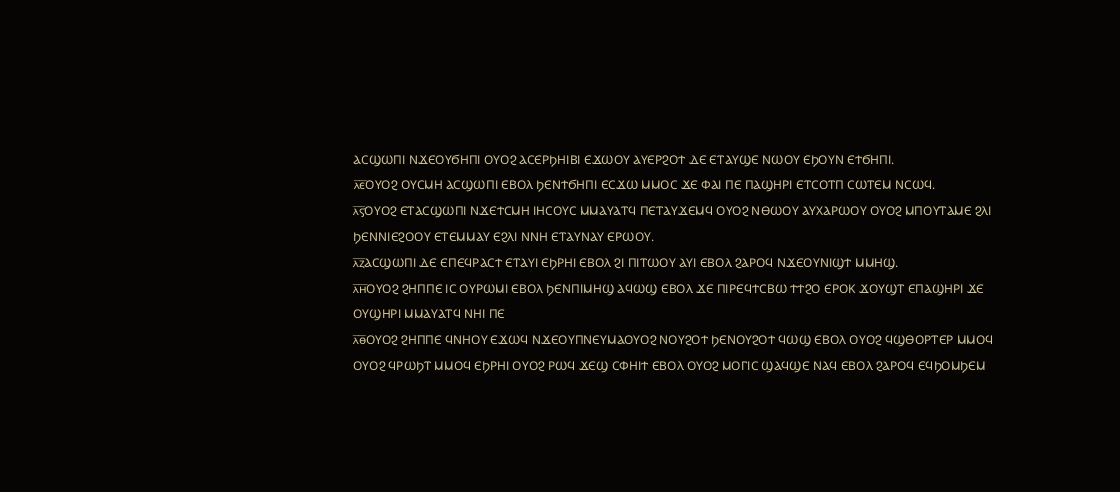ⲀⲤϢⲰⲠⲒ ⲚϪⲈⲞⲨϬⲎⲠⲒ ⲞⲨⲞϨ ⲀⲤⲈⲢϦⲎⲒⲂⲒ ⲈϪⲰⲞⲨ ⲀⲨⲈⲢϨⲞϮ ⲆⲈ ⲈⲦⲀⲨϢⲈ ⲚⲰⲞⲨ ⲈϦⲞⲨⲚ ⲈϮϬⲎⲠⲒ.
ⲗ̅ⲉ̅ⲞⲨⲞϨ ⲞⲨⲤⲘⲎ ⲀⲤϢⲰⲠⲒ ⲈⲂⲞⲖ ϦⲈⲚϮϬⲎⲠⲒ ⲈⲤϪⲰ ⲘⲘⲞⲤ ϪⲈ ⲪⲀⲒ ⲠⲈ ⲠⲀϢⲎⲢⲒ ⲈⲦⲤⲞⲦⲠ ⲤⲰⲦⲈⲘ ⲚⲤⲰϤ.
ⲗ̅ⲋ̅ⲞⲨⲞϨ ⲈⲦⲀⲤϢⲰⲠⲒ ⲚϪⲈϮⲤⲘⲎ ⲒⲎⲤⲞⲨⲤ ⲘⲘⲀⲨⲀⲦϤ ⲠⲈⲦⲀⲨϪⲈⲘϤ ⲞⲨⲞϨ ⲚⲐⲰⲞⲨ ⲀⲨⲬⲀⲢⲰⲞⲨ ⲞⲨⲞϨ ⲘⲠⲞⲨⲦⲀⲘⲈ ϨⲖⲒ ϦⲈⲚⲚⲒⲈϨⲞⲞⲨ ⲈⲦⲈⲘⲘⲀⲨ ⲈϨⲖⲒ ⲚⲚⲎ ⲈⲦⲀⲨⲚⲀⲨ ⲈⲢⲰⲞⲨ.
ⲗ̅ⲍ̅ⲀⲤϢⲰⲠⲒ ⲆⲈ ⲈⲠⲈϤⲢⲀⲤϮ ⲈⲦⲀⲨⲒ ⲈϦⲢⲎⲒ ⲈⲂⲞⲖ ϨⲒ ⲠⲒⲦⲰⲞⲨ ⲀⲨⲒ ⲈⲂⲞⲖ ϨⲀⲢⲞϤ ⲚϪⲈⲞⲨⲚⲒϢϮ ⲘⲘⲎϢ.
ⲗ̅ⲏ̅ⲞⲨⲞϨ ϨⲎⲠⲠⲈ ⲒⲤ ⲞⲨⲢⲰⲘⲒ ⲈⲂⲞⲖ ϦⲈⲚⲠⲒⲘⲎϢ ⲀϤⲰϢ ⲈⲂⲞⲖ ϪⲈ ⲠⲒⲢⲈϤϮⲤⲂⲰ ϮϮϨⲞ ⲈⲢⲞⲔ ϪⲞⲨϢⲦ ⲈⲠⲀϢⲎⲢⲒ ϪⲈ ⲞⲨϢⲎⲢⲒ ⲘⲘⲀⲨⲀⲦϤ ⲚⲎⲒ ⲠⲈ
ⲗ̅ⲑ̅ⲞⲨⲞϨ ϨⲎⲠⲠⲈ ϤⲚⲎⲞⲨ ⲈϪⲰϤ ⲚϪⲈⲞⲨⲠⲚⲈⲨⲘⲀⲞⲨⲞϨ ⲚⲞⲨϨⲞϮ ϦⲈⲚⲞⲨϨⲞϮ ϤⲰϢ ⲈⲂⲞⲖ ⲞⲨⲞϨ ϤϢⲐⲞⲢⲦⲈⲢ ⲘⲘⲞϤ ⲞⲨⲞϨ ϤⲢⲰϦⲦ ⲘⲘⲞϤ ⲈϦⲢⲎⲒ ⲞⲨⲞϨ ⲢⲰϤ ϪⲈϢ ⲤⲪⲎⲒϮ ⲈⲂⲞⲖ ⲞⲨⲞϨ ⲘⲞⲄⲒⲤ ϢⲀϤϢⲈ ⲚⲀϤ ⲈⲂⲞⲖ ϨⲀⲢⲞϤ ⲈϤϦⲞⲘϦⲈⲘ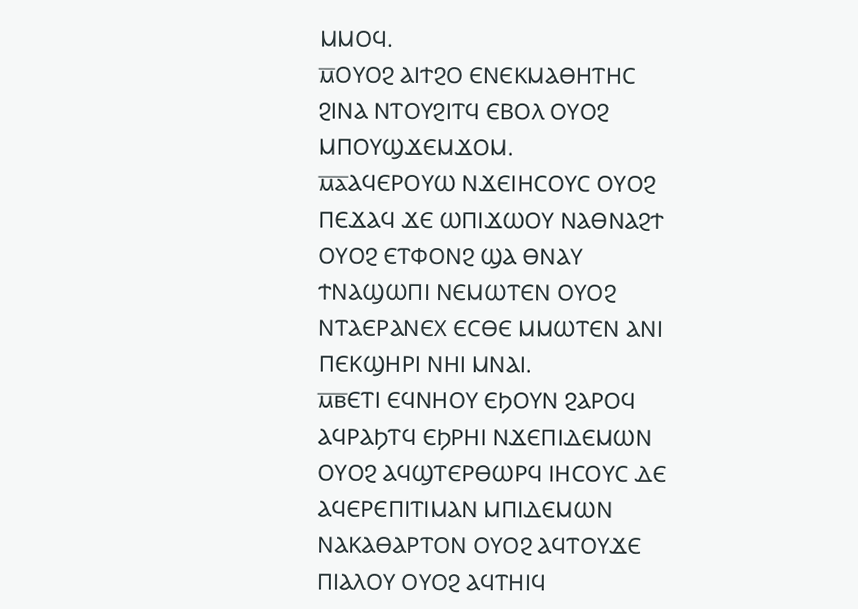ⲘⲘⲞϤ.
ⲙ̅ⲞⲨⲞϨ ⲀⲒϮϨⲞ ⲈⲚⲈⲔⲘⲀⲐⲎⲦⲎⲤ ϨⲒⲚⲀ ⲚⲦⲞⲨϨⲒⲦϤ ⲈⲂⲞⲖ ⲞⲨⲞϨ ⲘⲠⲞⲨϢϪⲈⲘϪⲞⲘ.
ⲙ̅ⲁ̅ⲀϤⲈⲢⲞⲨⲰ ⲚϪⲈⲒⲎⲤⲞⲨⲤ ⲞⲨⲞϨ ⲠⲈϪⲀϤ ϪⲈ ⲰⲠⲒϪⲰⲞⲨ ⲚⲀⲐⲚⲀϨϮ ⲞⲨⲞϨ ⲈⲦⲪⲞⲚϨ ϢⲀ ⲐⲚⲀⲨ ϮⲚⲀϢⲰⲠⲒ ⲚⲈⲘⲰⲦⲈⲚ ⲞⲨⲞϨ ⲚⲦⲀⲈⲢⲀⲚⲈⲬ ⲈⲤⲐⲈ ⲘⲘⲰⲦⲈⲚ ⲀⲚⲒ ⲠⲈⲔϢⲎⲢⲒ ⲚⲎⲒ ⲘⲚⲀⲒ.
ⲙ̅ⲃ̅ⲈⲦⲒ ⲈϤⲚⲎⲞⲨ ⲈϦⲞⲨⲚ ϨⲀⲢⲞϤ ⲀϤⲢⲀϦⲦϤ ⲈϦⲢⲎⲒ ⲚϪⲈⲠⲒⲆⲈⲘⲰⲚ ⲞⲨⲞϨ ⲀϤϢⲦⲈⲢⲐⲰⲢϤ ⲒⲎⲤⲞⲨⲤ ⲆⲈ ⲀϤⲈⲢⲈⲠⲒⲦⲒⲘⲀⲚ ⲘⲠⲒⲆⲈⲘⲰⲚ ⲚⲀⲔⲀⲐⲀⲢⲦⲞⲚ ⲞⲨⲞϨ ⲀϤⲦⲞⲨϪⲈ ⲠⲒⲀⲖⲞⲨ ⲞⲨⲞϨ ⲀϤⲦⲎⲒϤ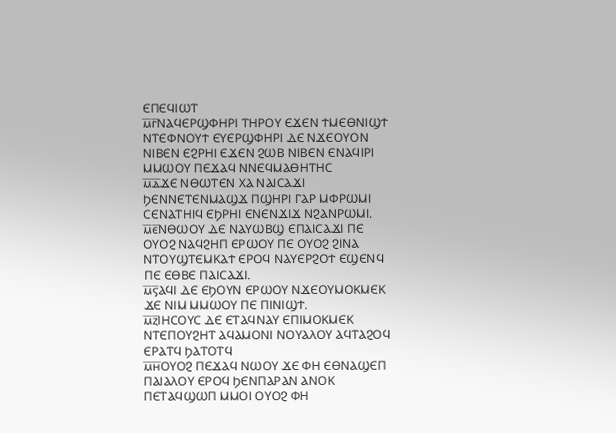ⲈⲠⲈϤⲒⲰⲦ
ⲙ̅ⲅ̅ⲚⲀϤⲈⲢϢⲪⲎⲢⲒ ⲦⲎⲢⲞⲨ ⲈϪⲈⲚ ϮⲘⲈⲐⲚⲒϢϮ ⲚⲦⲈⲪⲚⲞⲨϮ ⲈⲨⲈⲢϢⲪⲎⲢⲒ ⲆⲈ ⲚϪⲈⲞⲨⲞⲚ ⲚⲒⲂⲈⲚ ⲈϨⲢⲎⲒ ⲈϪⲈⲚ ϨⲰⲂ ⲚⲒⲂⲈⲚ ⲈⲚⲀϤⲒⲢⲒ ⲘⲘⲰⲞⲨ ⲠⲈϪⲀϤ ⲚⲚⲈϤⲘⲀⲐⲎⲦⲎⲤ
ⲙ̅ⲇ̅ϪⲈ ⲚⲐⲰⲦⲈⲚ ⲬⲀ ⲚⲀⲒⲤⲀϪⲒ ϦⲈⲚⲚⲈⲦⲈⲚⲘⲀϢϪ ⲠϢⲎⲢⲒ ⲄⲀⲢ ⲘⲪⲢⲰⲘⲒ ⲤⲈⲚⲀⲦⲎⲒϤ ⲈϦⲢⲎⲒ ⲈⲚⲈⲚϪⲒϪ ⲚϨⲀⲚⲢⲰⲘⲒ.
ⲙ̅ⲉ̅ⲚⲐⲰⲞⲨ ⲆⲈ ⲚⲀⲨⲰⲂϢ ⲈⲠⲀⲒⲤⲀϪⲒ ⲠⲈ ⲞⲨⲞϨ ⲚⲀϤϨⲎⲠ ⲈⲢⲰⲞⲨ ⲠⲈ ⲞⲨⲞϨ ϨⲒⲚⲀ ⲚⲦⲞⲨϢⲦⲈⲘⲔⲀϮ ⲈⲢⲞϤ ⲚⲀⲨⲈⲢϨⲞϮ ⲈϢⲈⲚϤ ⲠⲈ ⲈⲐⲂⲈ ⲠⲀⲒⲤⲀϪⲒ.
ⲙ̅ⲋ̅ⲀϤⲒ ⲆⲈ ⲈϦⲞⲨⲚ ⲈⲢⲰⲞⲨ ⲚϪⲈⲞⲨⲘⲞⲔⲘⲈⲔ ϪⲈ ⲚⲒⲘ ⲘⲘⲰⲞⲨ ⲠⲈ ⲠⲒⲚⲒϢϮ.
ⲙ̅ⲍ̅ⲒⲎⲤⲞⲨⲤ ⲆⲈ ⲈⲦⲀϤⲚⲀⲨ ⲈⲠⲒⲘⲞⲔⲘⲈⲔ ⲚⲦⲈⲠⲞⲨϨⲎⲦ ⲀϤⲀⲘⲞⲚⲒ ⲚⲞⲨⲀⲖⲞⲨ ⲀϤⲦⲀϨⲞϤ ⲈⲢⲀⲦϤ ϦⲀⲦⲞⲦϤ
ⲙ̅ⲏ̅ⲞⲨⲞϨ ⲠⲈϪⲀϤ ⲚⲰⲞⲨ ϪⲈ ⲪⲎ ⲈⲐⲚⲀϢⲈⲠ ⲠⲀⲒⲀⲖⲞⲨ ⲈⲢⲞϤ ϦⲈⲚⲠⲀⲢⲀⲚ ⲀⲚⲞⲔ ⲠⲈⲦⲀϤϢⲰⲠ ⲘⲘⲞⲒ ⲞⲨⲞϨ ⲪⲎ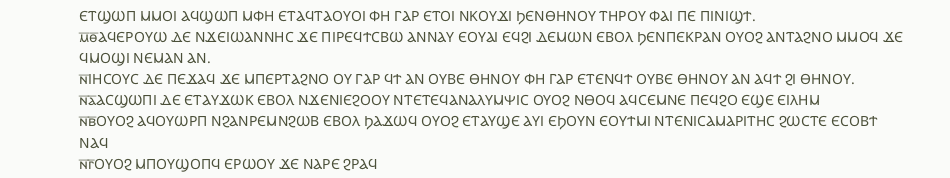ⲈⲦϢⲰⲠ ⲘⲘⲞⲒ ⲀϤϢⲰⲠ ⲘⲪⲎ ⲈⲦⲀϤⲦⲀⲞⲨⲞⲒ ⲪⲎ ⲄⲀⲢ ⲈⲦⲞⲒ ⲚⲔⲞⲨϪⲒ ϦⲈⲚⲐⲎⲚⲞⲨ ⲦⲎⲢⲞⲨ ⲪⲀⲒ ⲠⲈ ⲠⲒⲚⲒϢϮ.
ⲙ̅ⲑ̅ⲀϤⲈⲢⲞⲨⲰ ⲆⲈ ⲚϪⲈⲒⲰⲀⲚⲚⲎⲤ ϪⲈ ⲠⲒⲢⲈϤϮⲤⲂⲰ ⲀⲚⲚⲀⲨ ⲈⲞⲨⲀⲒ ⲈϤϨⲒ ⲆⲈⲘⲰⲚ ⲈⲂⲞⲖ ϦⲈⲚⲠⲈⲔⲢⲀⲚ ⲞⲨⲞϨ ⲀⲚⲦⲀϨⲚⲞ ⲘⲘⲞϤ ϪⲈ ϤⲘⲞϢⲒ ⲚⲈⲘⲀⲚ ⲀⲚ.
ⲛ̅ⲒⲎⲤⲞⲨⲤ ⲆⲈ ⲠⲈϪⲀϤ ϪⲈ ⲘⲠⲈⲢⲦⲀϨⲚⲞ ⲞⲨ ⲄⲀⲢ ϤϮ ⲀⲚ ⲞⲨⲂⲈ ⲐⲎⲚⲞⲨ ⲪⲎ ⲄⲀⲢ ⲈⲦⲈⲚϤϮ ⲞⲨⲂⲈ ⲐⲎⲚⲞⲨ ⲀⲚ ⲀϤϮ ϨⲒ ⲐⲎⲚⲞⲨ.
ⲛ̅ⲁ̅ⲀⲤϢⲰⲠⲒ ⲆⲈ ⲈⲦⲀⲨϪⲰⲔ ⲈⲂⲞⲖ ⲚϪⲈⲚⲒⲈϨⲞⲞⲨ ⲚⲦⲈⲦⲈϤⲀⲚⲀⲖⲨⲘⲮⲒⲤ ⲞⲨⲞϨ ⲚⲐⲞϤ ⲀϤⲤⲈⲘⲚⲈ ⲠⲈϤϨⲞ ⲈϢⲈ ⲈⲒⲖⲎⲘ
ⲛ̅ⲃ̅ⲞⲨⲞϨ ⲀϤⲞⲨⲰⲢⲠ ⲚϨⲀⲚⲢⲈⲘⲚϨⲰⲂ ⲈⲂⲞⲖ ϦⲀϪⲰϤ ⲞⲨⲞϨ ⲈⲦⲀⲨϢⲈ ⲀⲨⲒ ⲈϦⲞⲨⲚ ⲈⲞⲨϮⲘⲒ ⲚⲦⲈⲚⲒⲤⲀⲘⲀⲢⲒⲦⲎⲤ ϨⲰⲤⲦⲈ ⲈⲤⲞⲂϮ ⲚⲀϤ
ⲛ̅ⲅ̅ⲞⲨⲞϨ ⲘⲠⲞⲨϢⲞⲠϤ ⲈⲢⲰⲞⲨ ϪⲈ ⲚⲀⲢⲈ ϨⲢⲀϤ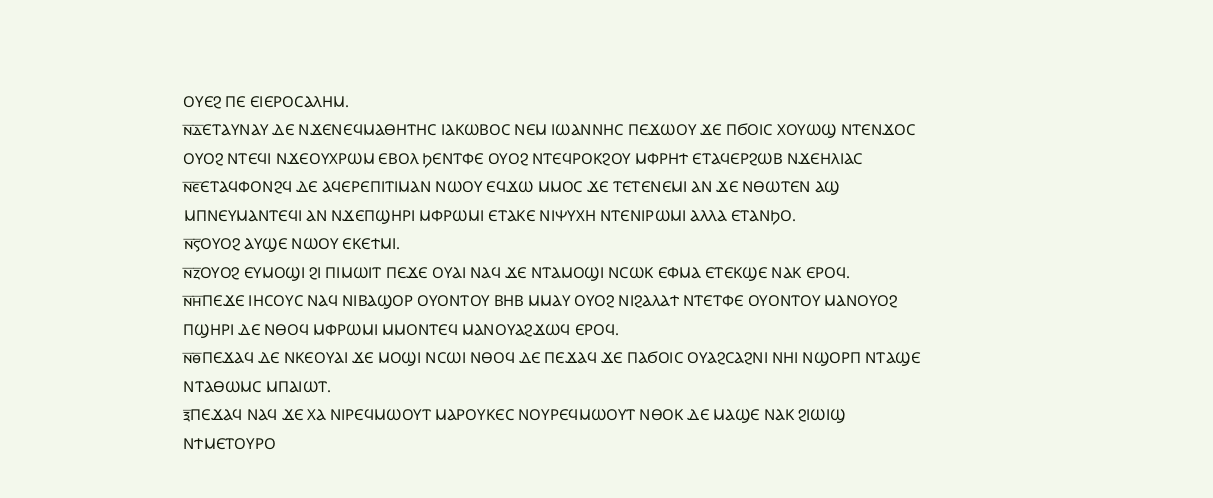ⲞⲨⲈϨ ⲠⲈ ⲈⲒⲈⲢⲞⲤⲀⲖⲎⲘ.
ⲛ̅ⲇ̅ⲈⲦⲀⲨⲚⲀⲨ ⲆⲈ ⲚϪⲈⲚⲈϤⲘⲀⲐⲎⲦⲎⲤ ⲒⲀⲔⲰⲂⲞⲤ ⲚⲈⲘ ⲒⲰⲀⲚⲚⲎⲤ ⲠⲈϪⲰⲞⲨ ϪⲈ ⲠϬⲞⲒⲤ ⲬⲞⲨⲰϢ ⲚⲦⲈⲚϪⲞⲤ ⲞⲨⲞϨ ⲚⲦⲈϤⲒ ⲚϪⲈⲞⲨⲬⲢⲰⲘ ⲈⲂⲞⲖ ϦⲈⲚⲦⲪⲈ ⲞⲨⲞϨ ⲚⲦⲈϤⲢⲞⲔϨⲞⲨ ⲘⲪⲢⲎϮ ⲈⲦⲀϤⲈⲢϨⲰⲂ ⲚϪⲈⲎⲖⲒⲀⲤ
ⲛ̅ⲉ̅ⲈⲦⲀϤⲪⲞⲚϨϤ ⲆⲈ ⲀϤⲈⲢⲈⲠⲒⲦⲒⲘⲀⲚ ⲚⲰⲞⲨ ⲈϤϪⲰ ⲘⲘⲞⲤ ϪⲈ ⲦⲈⲦⲈⲚⲈⲘⲒ ⲀⲚ ϪⲈ ⲚⲐⲰⲦⲈⲚ ⲀϢ ⲘⲠⲚⲈⲨⲘⲀⲚⲦⲈϤⲒ ⲀⲚ ⲚϪⲈⲠϢⲎⲢⲒ ⲘⲪⲢⲰⲘⲒ ⲈⲦⲀⲔⲈ ⲚⲒⲮⲨⲬⲎ ⲚⲦⲈⲚⲒⲢⲰⲘⲒ ⲀⲖⲖⲀ ⲈⲦⲀⲚϦⲞ.
ⲛ̅ⲋ̅ⲞⲨⲞϨ ⲀⲨϢⲈ ⲚⲰⲞⲨ ⲈⲔⲈϮⲘⲒ.
ⲛ̅ⲍ̅ⲞⲨⲞϨ ⲈⲨⲘⲞϢⲒ ϨⲒ ⲠⲒⲘⲰⲒⲦ ⲠⲈϪⲈ ⲞⲨⲀⲒ ⲚⲀϤ ϪⲈ ⲚⲦⲀⲘⲞϢⲒ ⲚⲤⲰⲔ ⲈⲪⲘⲀ ⲈⲦⲈⲔϢⲈ ⲚⲀⲔ ⲈⲢⲞϤ.
ⲛ̅ⲏ̅ⲠⲈϪⲈ ⲒⲎⲤⲞⲨⲤ ⲚⲀϤ ⲚⲒⲂⲀϢⲞⲢ ⲞⲨⲞⲚⲦⲞⲨ ⲂⲎⲂ ⲘⲘⲀⲨ ⲞⲨⲞϨ ⲚⲒϨⲀⲖⲀϮ ⲚⲦⲈⲦⲪⲈ ⲞⲨⲞⲚⲦⲞⲨ ⲘⲀⲚⲞⲨⲞϨ ⲠϢⲎⲢⲒ ⲆⲈ ⲚⲐⲞϤ ⲘⲪⲢⲰⲘⲒ ⲘⲘⲞⲚⲦⲈϤ ⲘⲀⲚⲞⲨⲀϨϪⲰϤ ⲈⲢⲞϤ.
ⲛ̅ⲑ̅ⲠⲈϪⲀϤ ⲆⲈ ⲚⲔⲈⲞⲨⲀⲒ ϪⲈ ⲘⲞϢⲒ ⲚⲤⲰⲒ ⲚⲐⲞϤ ⲆⲈ ⲠⲈϪⲀϤ ϪⲈ ⲠⲀϬⲞⲒⲤ ⲞⲨⲀϨⲤⲀϨⲚⲒ ⲚⲎⲒ ⲚϢⲞⲢⲠ ⲚⲦⲀϢⲈ ⲚⲦⲀⲐⲰⲘⲤ ⲘⲠⲀⲒⲰⲦ.
ⲝ̅ⲠⲈϪⲀϤ ⲚⲀϤ ϪⲈ ⲬⲀ ⲚⲒⲢⲈϤⲘⲰⲞⲨⲦ ⲘⲀⲢⲞⲨⲔⲈⲤ ⲚⲞⲨⲢⲈϤⲘⲰⲞⲨⲦ ⲚⲐⲞⲔ ⲆⲈ ⲘⲀϢⲈ ⲚⲀⲔ ϨⲒⲰⲒϢ ⲚϮⲘⲈⲦⲞⲨⲢⲞ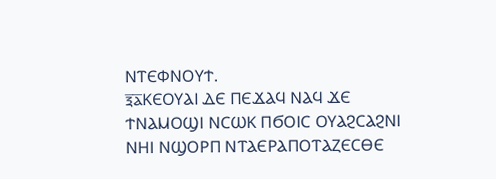ⲚⲦⲈⲪⲚⲞⲨϮ.
ⲝ̅ⲁ̅ⲔⲈⲞⲨⲀⲒ ⲆⲈ ⲠⲈϪⲀϤ ⲚⲀϤ ϪⲈ ϮⲚⲀⲘⲞϢⲒ ⲚⲤⲰⲔ ⲠϬⲞⲒⲤ ⲞⲨⲀϨⲤⲀϨⲚⲒ ⲚⲎⲒ ⲚϢⲞⲢⲠ ⲚⲦⲀⲈⲢⲀⲠⲞⲦⲀⲌⲈⲤⲐⲈ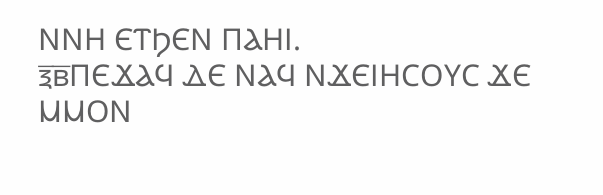ⲚⲚⲎ ⲈⲦϦⲈⲚ ⲠⲀⲎⲒ.
ⲝ̅ⲃ̅ⲠⲈϪⲀϤ ⲆⲈ ⲚⲀϤ ⲚϪⲈⲒⲎⲤⲞⲨⲤ ϪⲈ ⲘⲘⲞⲚ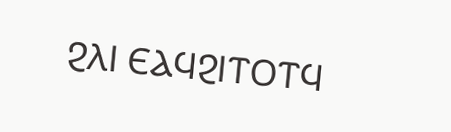ϨⲖⲒ ⲈⲀϤϨⲒⲦⲞⲦϤ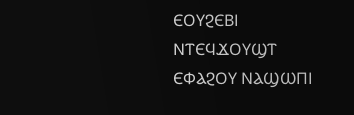ⲈⲞⲨϨⲈⲂⲒ ⲚⲦⲈϤϪⲞⲨϢⲦ ⲈⲪⲀϨⲞⲨ ⲚⲀϢⲰⲠⲒ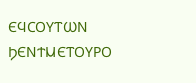ⲈϤⲤⲞⲨⲦⲰⲚ ϦⲈⲚϮⲘⲈⲦⲞⲨⲢⲞ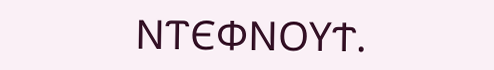ⲚⲦⲈⲪⲚⲞⲨϮ.